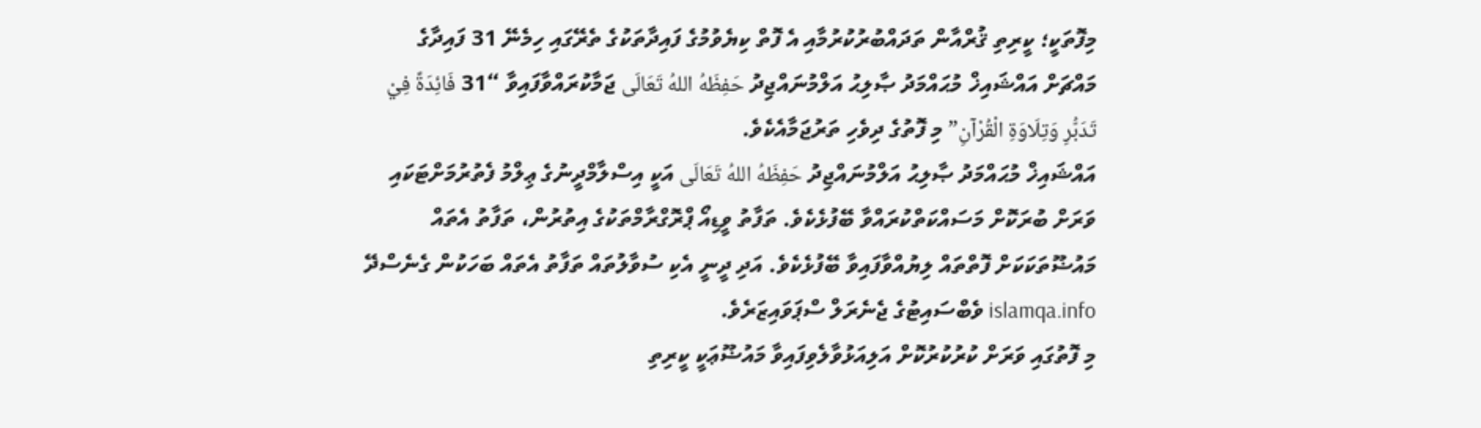މިފޮތަކީ؛ ކީރިތި ޤުރްއާން ތަދައްބުރުކުރުމާއި އެ ފޮތް ކިޔެވުމުގެ ފައިދާތަކުގެ ތެރޭގައި ހިމެނޭ 31 ފައިދާގެ މައްޗަށް އައްޝައިޚް މުޙައްމަދު ޞާލިޙު އަލްމުނައްޖިދު حَفِظَهُ اللهُ تَعَالَى ޖަމާކުރައްވާފައިވާ “31 فَائِدَةً فِيْ تَدَبُّرِ وَتِلَاوَةِ الْقُرْآنِ” މި ފޮތުގެ ދިވެހި ތަރުޖަމާއެކެވެ.
އައްޝައިޚް މުޙައްމަދު ޞާލިޙު އަލްމުނައްޖިދު حَفِظَهُ اللهُ تَعَالَى އަކީ އިސްލާމްދީނުގެ ޢިލްމު ފެތުރުމަށްޓަކައި ވަރަށް ބުރަކޮށް މަސައްކަތްކުރައްވާ ބޭފުޅެކެވެ. ތަފާތު ވީޑިއޯ ޕްރޮގްރާމްތަކުގެ އިތުރުން، ތަފާތު އެތައް މައުޟޫތަކަކަށް ފޮތްތައް ލިޔުއްވާފައިވާ ބޭފުޅެކެވެ. އަދި ދީނީ އެކި ސުވާލުތައް ތަފާތު އެތައް ބަހަކުން ގެނެސްދޭ islamqa.info ވެބްސައިޓުގެ ޖެނެރަލް ސްޕަވައިޒަރެވެ.
މި ފޮތުގައި ވަރަށް ކުރުކުރުކޮށް އަލިއަޅުވާލެވިފައިވާ މައުޟޫޢަކީ ކީރިތި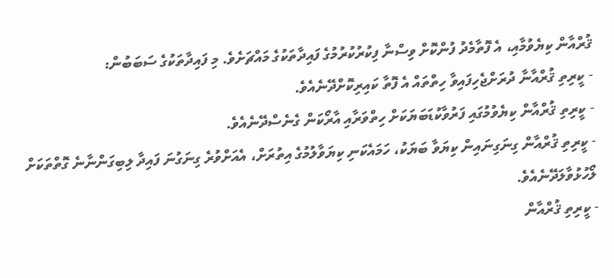ޤުރްއާން ކިޔެވުމާއި، އެ ފޮތާމެދު ފުންކޮށް ވިސްނާ ފިކުރުކުރުމުގެ ފައިދާތަކުގެ މައްޗަށެވެ. މި ފައިދާތަކުގެ ސަބަބުން:
- ކީރިތި ޤުރްއާނާ ދުރަށްޖެހިފައިވާ ހިތްތައް އެ ފޮތާ ކައިރިކޮށްދޭނެއެވެ.
- ކީރިތި ޤުރްއާން ކިޔެވުމުގައި ފަރުވާކުޑަބަޔަކަށް ހިތްވަރާއި އާރޯކަން ގެނެސްދޭނެއެވެ.
- ކީރިތި ޤުރްއާން ގިނަގިނައިން ކިޔަވާ ބަޔަކު، ހަމައެކަނި ކިޔަވާލުމުގެ އިތުރަށް، އެއަށްވުރެ ގިނަގުނަ ފައިދާ ލިބިގަންނާނެ ގޮތްތަކަށް ލޯހުޅުވާލަދޭނެއެވެ.
- ކީރިތި ޤުރްއާން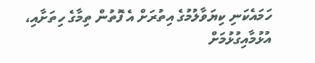ހަމައެކަނި ކިޔަވާލުމުގެ އިތުރަށް އެ ފޮތުން ތިމާގެ ހިތަށާއި، އުޅުމާއިގުޅުމަށް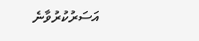އަސަރުކުރުވާނެ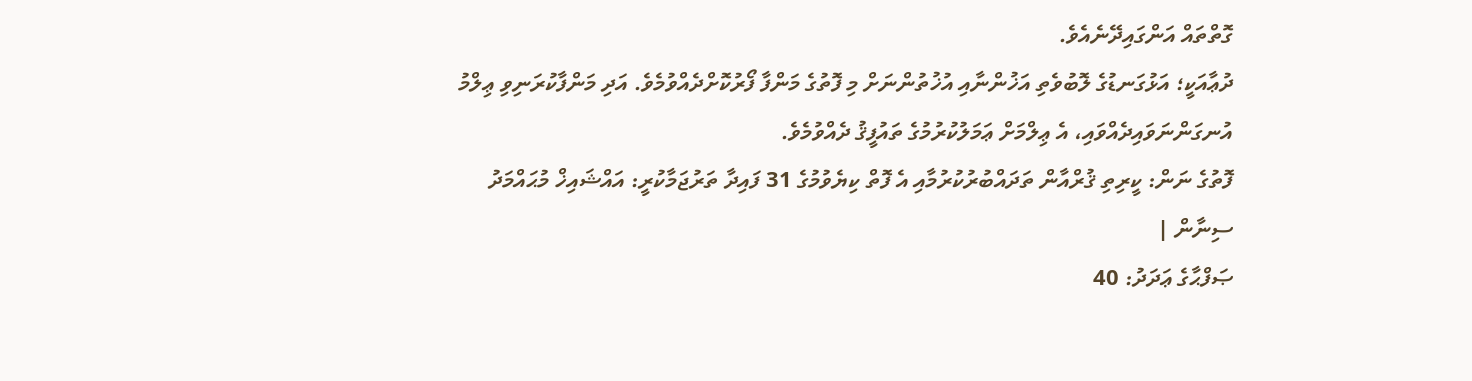ގޮތްތައް އަންގައިދޭނެއެވެ.
ދުޢާއަކީ؛ އަޅުގަނޑުގެ ލޮބުވެތި އަޚުންނާއި އުޚުތުންނަށް މި ފޮތުގެ މަންފާ ފޯރުކޮށްދެއްވުމެވެ. އަދި މަންފާކުރަނިވި ޢިލްމު އުނގަންނަވައިދެއްވައި، އެ ޢިލްމަށް ޢަމަލުކުރުމުގެ ތައުފީޤު ދެއްވުމެވެ.
ފޮތުގެ ނަން: ކީރިތި ޤުރްއާން ތަދައްބުރުކުރުމާއި އެ ފޮތް ކިޔެވުމުގެ 31 ފައިދާ ތަރުޖަމާކުރީ: އައްޝައިޚް މުޙައްމަދު ސިނާން |
ޞަފްޙާގެ ޢަދަދު: 40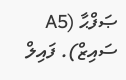ޞަފްޙާ (A5 ސައިޒް). ފައިލް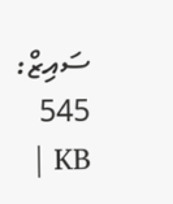ސައިޒް: 545 KB |